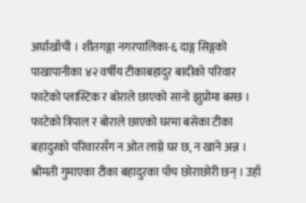अर्घाखाँची । शीतगङ्गा नगरपालिका-६ दाङ्ग सिङ्गको पाखापानीका ४२ वर्षीय टीकाबहादुर बादीको परिवार फाटेको प्लास्टिक र बोराले छाएको सानो झुप्रोमा बस्छ । फाटेको त्रिपाल र बोराले छाएको घरमा बसेका टीका बहादुरको परिवारसँग न ओत लाग्ने घर छ, न खाने अन्न ।
श्रीमती गुमाएका टीका बहादुरका पाँच छोराछोरी छन् । उहाँ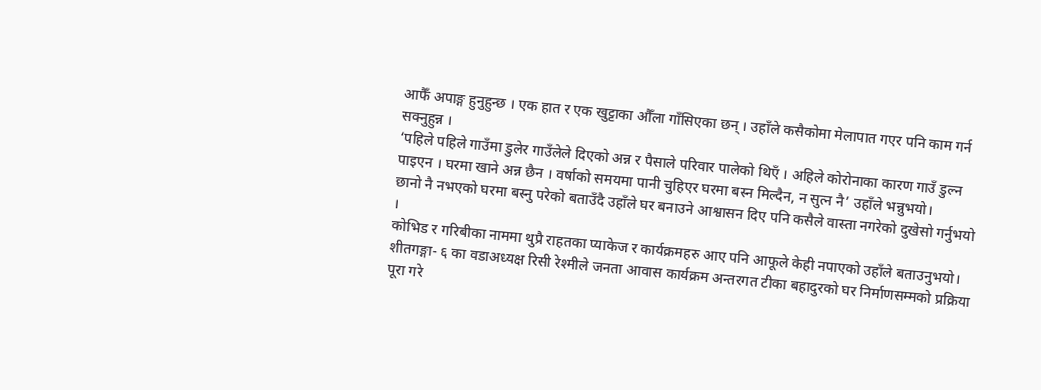आफैँ अपाङ्ग हुनुहुन्छ । एक हात र एक खुट्टाका औँला गाँसिएका छन् । उहाँले कसैकोमा मेलापात गएर पनि काम गर्न सक्नुहुन्न ।
‘पहिले पहिले गाउँमा डुलेर गाउँलेले दिएको अन्न र पैसाले परिवार पालेको थिएँ । अहिले कोरोनाका कारण गाउँ डुल्न पाइएन । घरमा खाने अन्न छैन । वर्षाको समयमा पानी चुहिएर घरमा बस्न मिल्दैन, न सुत्न नै’ उहाँले भन्नुभयो।
छानो नै नभएको घरमा बस्नु परेको बताउँदै उहाँले घर बनाउने आश्वासन दिए पनि कसैले वास्ता नगरेको दुखेसो गर्नुभयो ।
कोभिड र गरिबीका नाममा थुप्रै राहतका प्याकेज र कार्यक्रमहरु आए पनि आफूले केही नपाएको उहाँले बताउनुभयो।
शीतगङ्गा- ६ का वडाअध्यक्ष रिसी रेश्मीले जनता आवास कार्यक्रम अन्तरगत टीका बहादुरको घर निर्माणसम्मको प्रक्रिया पूरा गरे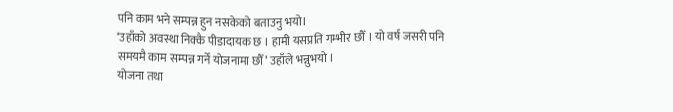पनि काम भने सम्पन्न हुन नसकेको बताउनु भयो।
‘उहाँको अवस्था निक्कै पीडादायक छ । हामी यसप्रति गम्भीर छौँ । यो वर्ष जसरी पनि समयमै काम सम्पन्न गर्ने योजनामा छौँ’ उहाँले भन्नुभयो ।
योजना तथा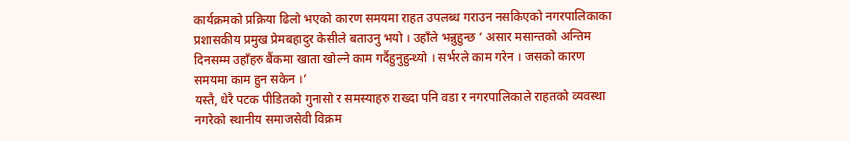कार्यक्रमको प्रक्रिया ढिलो भएको कारण समयमा राहत उपलब्ध गराउन नसकिएको नगरपालिकाका प्रशासकीय प्रमुख प्रेमबहादुर केसीले बताउनु भयो । उहाँले भन्नुहुन्छ ‘ असार मसान्तको अन्तिम दिनसम्म उहाँहरु बैंकमा खाता खोल्ने काम गर्दैहुनुहुन्थ्यो । सर्भरले काम गरेन । जसको कारण समयमा काम हुन सकेन ।’
यस्तै, धेरै पटक पीडितको गुनासो र समस्याहरु राख्दा पनि वडा र नगरपालिकाले राहतको व्यवस्था नगरेको स्थानीय समाजसेवी विक्रम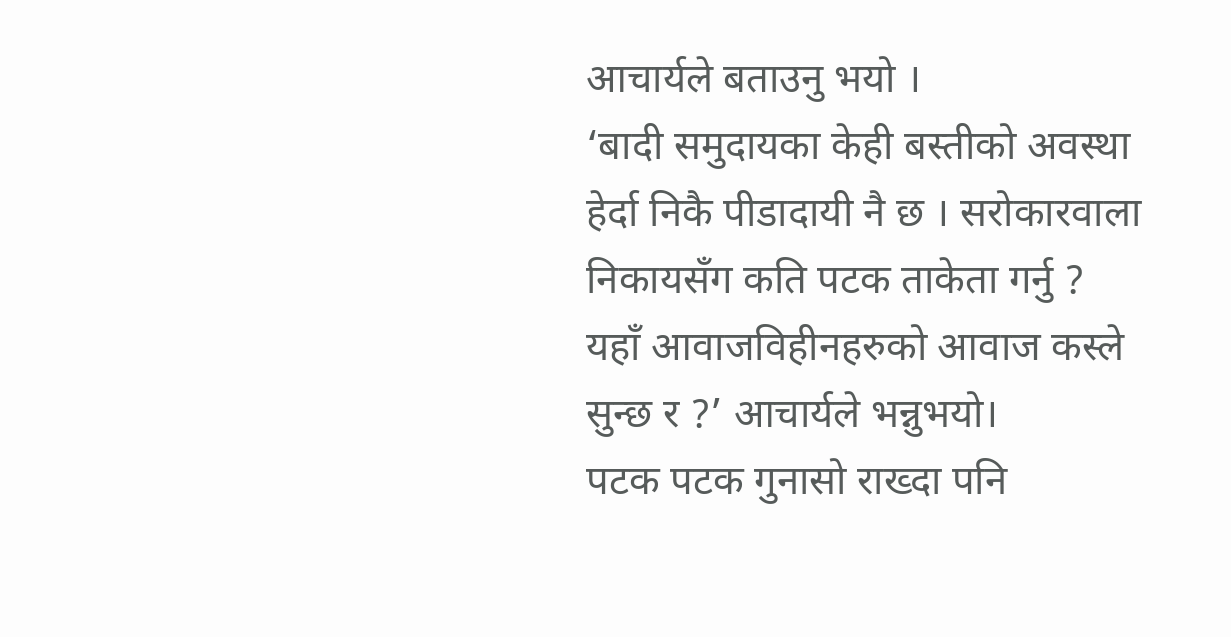आचार्यले बताउनु भयो ।
‘बादी समुदायका केही बस्तीको अवस्था हेर्दा निकै पीडादायी नै छ । सरोकारवाला निकायसँग कति पटक ताकेता गर्नु ? यहाँ आवाजविहीनहरुको आवाज कस्ले सुन्छ र ?’ आचार्यले भन्नुभयो।
पटक पटक गुनासो राख्दा पनि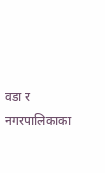वडा र नगरपालिकाका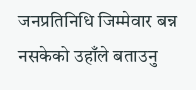जनप्रतिनिधि जिम्मेवार बन्न नसकेको उहाँले बताउनु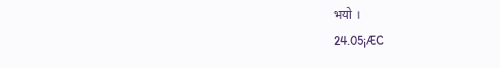भयो ।
24.05¡ÆC